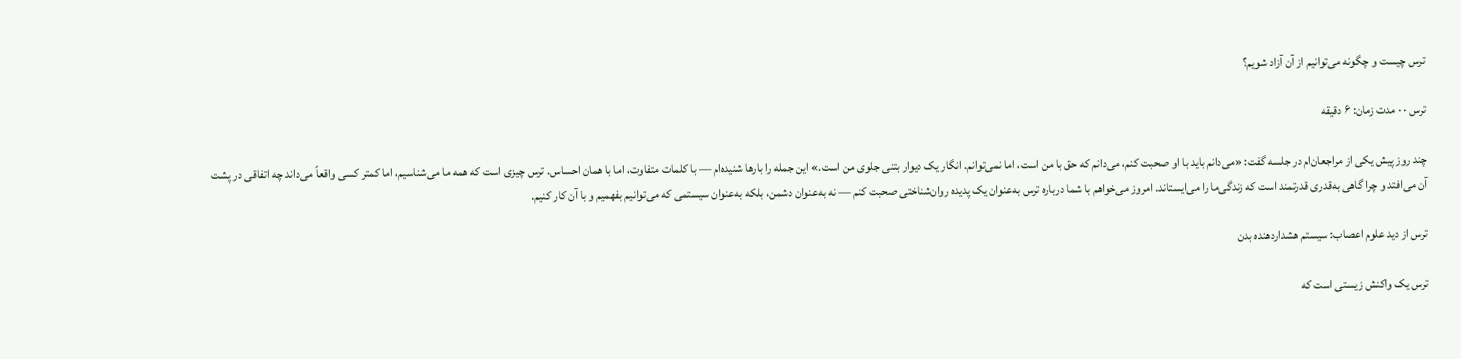ترس چیست و چگونه می‌توانیم از آن آزاد شویم؟

ترس · · مدت زمان: ۶ دقیقه

چند روز پیش یکی از مراجعان‌ام در جلسه گفت: «می‌دانم باید با او صحبت کنم، می‌دانم که حق با من است، اما نمی‌توانم. انگار یک دیوار بتنی جلوی من است.» این جمله را بارها شنیده‌ام — با کلمات متفاوت، اما با همان احساس. ترس چیزی است که همه ما می‌شناسیم، اما کمتر کسی واقعاً می‌داند چه اتفاقی در پشت آن می‌افتد و چرا گاهی به‌قدری قدرتمند است که زندگی‌ما را می‌ایستاند. امروز می‌خواهم با شما درباره ترس به‌عنوان یک پدیده روان‌شناختی صحبت کنم — نه به‌عنوان دشمن، بلکه به‌عنوان سیستمی که می‌توانیم بفهمیم و با آن کار کنیم.

ترس از دید علوم اعصاب: سیستم هشداردهنده بدن

ترس یک واکنش زیستی است که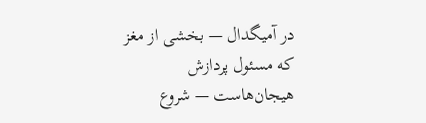در آمیگدال — بخشی از مغز که مسئول پردازش هیجان‌هاست — شروع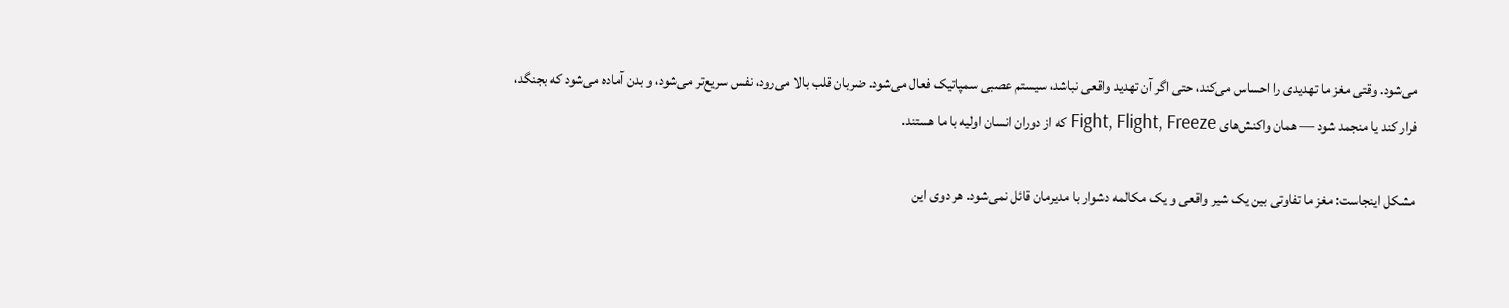می‌شود. وقتی مغز ما تهدیدی را احساس می‌کند، حتی اگر آن تهدید واقعی نباشد، سیستم عصبی سمپاتیک فعال می‌شود. ضربان قلب بالا می‌رود، نفس سریع‌تر می‌شود، و بدن آماده می‌شود که بجنگد، فرار کند یا منجمد شود — همان واکنش‌های Fight, Flight, Freeze که از دوران انسان اولیه با ما هستند.

مشکل اینجاست: مغز ما تفاوتی بین یک شیر واقعی و یک مکالمه دشوار با مدیرمان قائل نمی‌شود. هر دوی این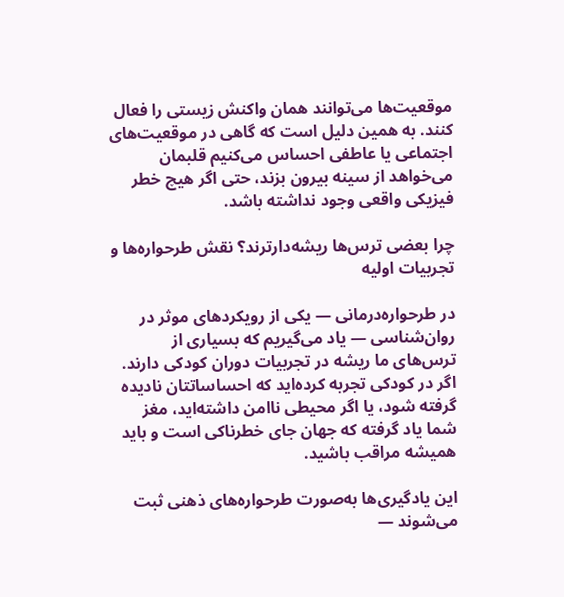موقعیت‌ها می‌توانند همان واکنش زیستی را فعال کنند. به همین دلیل است که گاهی در موقعیت‌های اجتماعی یا عاطفی احساس می‌کنیم قلبمان می‌خواهد از سینه بیرون بزند، حتی اگر هیچ خطر فیزیکی واقعی وجود نداشته باشد.

چرا بعضی ترس‌ها ریشه‌دارترند؟ نقش طرحواره‌ها و تجربیات اولیه

در طرحواره‌درمانی — یکی از رویکردهای موثر در روان‌شناسی — یاد می‌گیریم که بسیاری از ترس‌های ما ریشه در تجربیات دوران کودکی دارند. اگر در کودکی تجربه کرده‌اید که احساساتتان نادیده گرفته شود، یا اگر محیطی ناامن داشته‌اید، مغز شما یاد گرفته که جهان جای خطرناکی است و باید همیشه مراقب باشید.

این یادگیری‌ها به‌صورت طرحواره‌های ذهنی ثبت می‌شوند —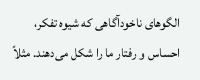الگوهای ناخودآگاهی که شیوه تفکر، احساس و رفتار ما را شکل می‌دهند. مثلاً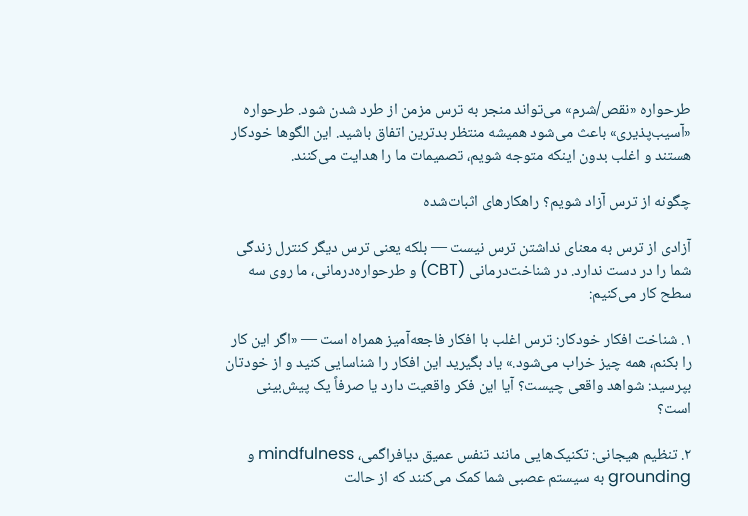طرحواره «نقص/شرم» می‌تواند منجر به ترس مزمن از طرد شدن شود. طرحواره «آسیب‌پذیری» باعث می‌شود همیشه منتظر بدترین اتفاق باشید. این الگوها خودکار هستند و اغلب بدون اینکه متوجه شویم، تصمیمات ما را هدایت می‌کنند.

چگونه از ترس آزاد شویم؟ راهکارهای اثبات‌شده

آزادی از ترس به معنای نداشتن ترس نیست — بلکه یعنی ترس دیگر کنترل زندگی شما را در دست ندارد. در شناخت‌درمانی (CBT) و طرحواره‌درمانی، ما روی سه سطح کار می‌کنیم:

۱. شناخت افکار خودکار: ترس اغلب با افکار فاجعه‌آمیز همراه است — «اگر این کار را بکنم، همه چیز خراب می‌شود.» یاد بگیرید این افکار را شناسایی کنید و از خودتان بپرسید: شواهد واقعی چیست؟ آیا این فکر واقعیت دارد یا صرفاً یک پیش‌بینی است؟

۲. تنظیم هیجانی: تکنیک‌هایی مانند تنفس عمیق دیافراگمی، mindfulness و grounding به سیستم عصبی شما کمک می‌کنند که از حالت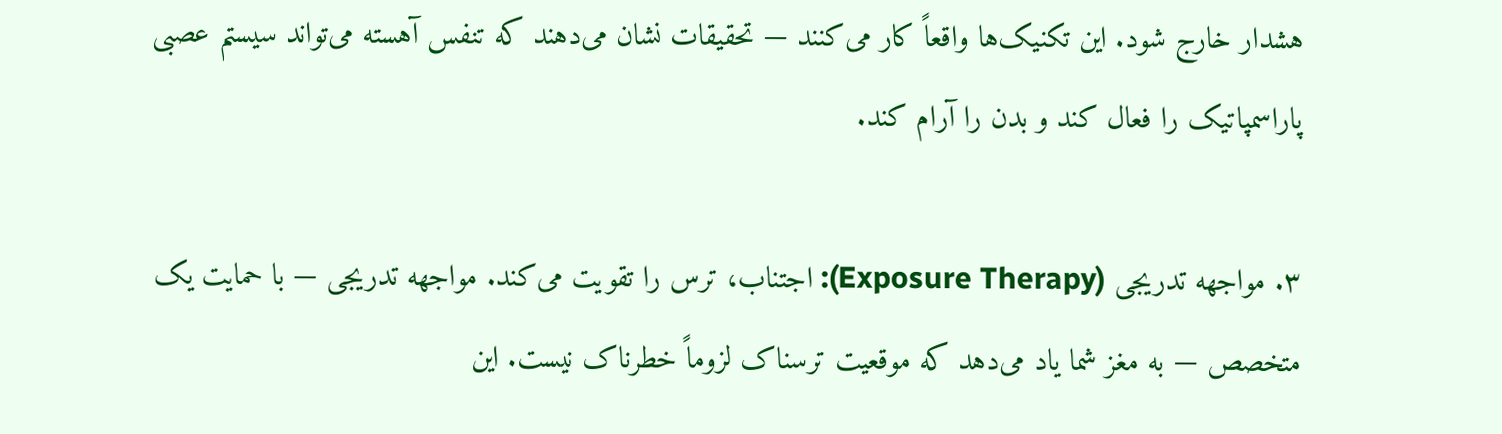هشدار خارج شود. این تکنیک‌ها واقعاً کار می‌کنند — تحقیقات نشان می‌دهند که تنفس آهسته می‌تواند سیستم عصبی پاراسمپاتیک را فعال کند و بدن را آرام کند.

۳. مواجهه تدریجی (Exposure Therapy): اجتناب، ترس را تقویت می‌کند. مواجهه تدریجی — با حمایت یک متخصص — به مغز شما یاد می‌دهد که موقعیت ترسناک لزوماً خطرناک نیست. این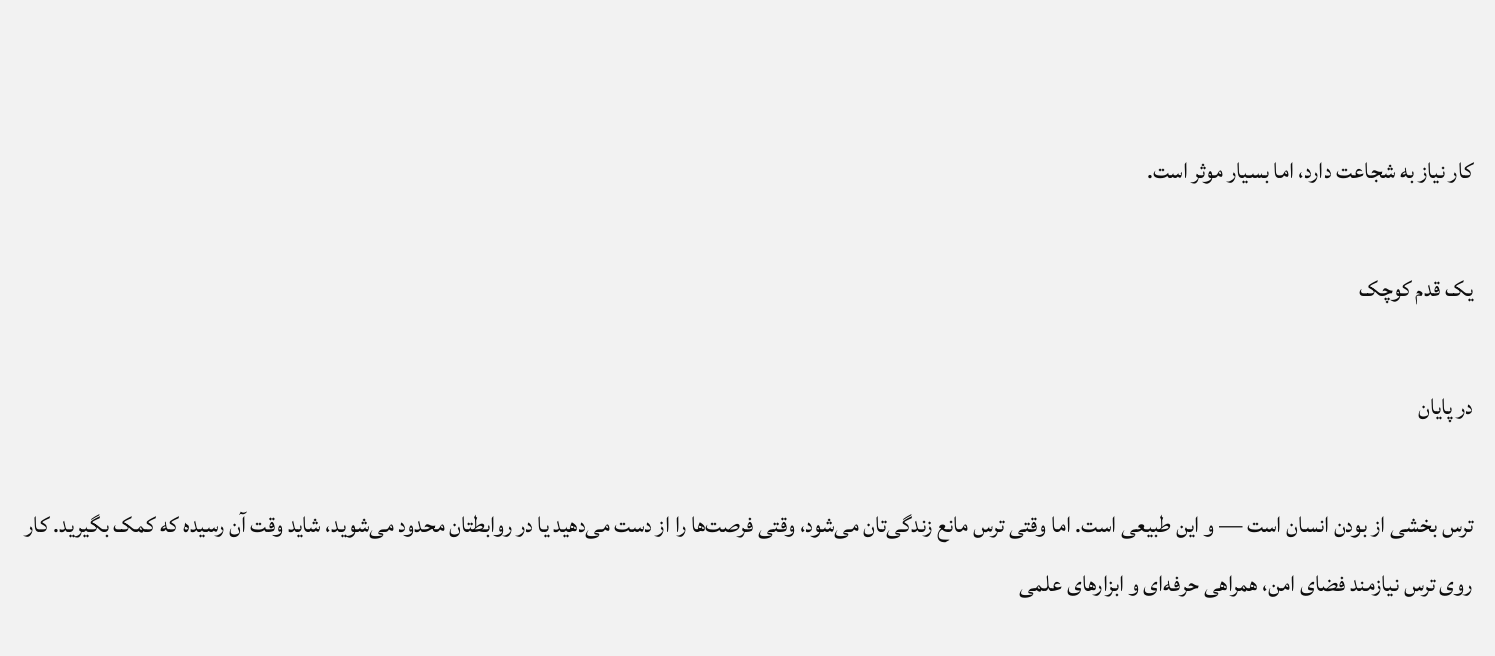کار نیاز به شجاعت دارد، اما بسیار موثر است.

یک قدم کوچک

در پایان

ترس بخشی از بودن انسان است — و این طبیعی است. اما وقتی ترس مانع زندگی‌تان می‌شود، وقتی فرصت‌ها را از دست می‌دهید یا در روابطتان محدود می‌شوید، شاید وقت آن رسیده که کمک بگیرید. کار روی ترس نیازمند فضای امن، همراهی حرفه‌ای و ابزارهای علمی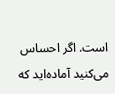است. اگر احساس می‌کنید آماده‌اید که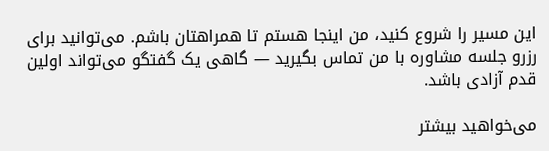این مسیر را شروع کنید، من اینجا هستم تا همراهتان باشم. می‌توانید برای رزرو جلسه مشاوره با من تماس بگیرید — گاهی یک گفتگو می‌تواند اولین قدم آزادی باشد.

می‌خواهید بیشتر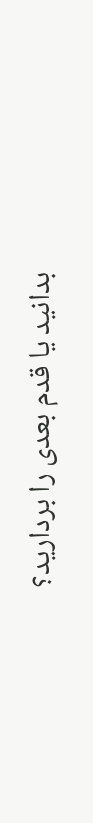بدانید یا قدم بعدی را بردارید؟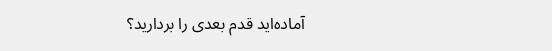آماده‌اید قدم بعدی را بردارید؟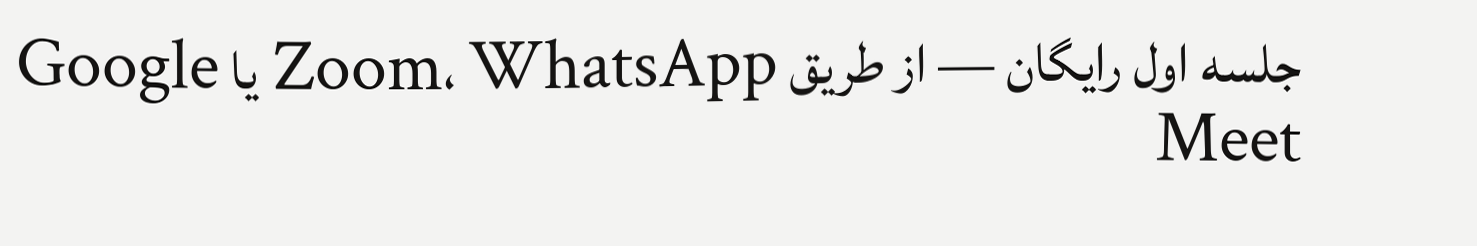جلسه اول رایگان — از طریق Zoom، WhatsApp یا Google Meet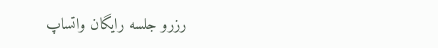رزرو جلسه رایگان واتساپ